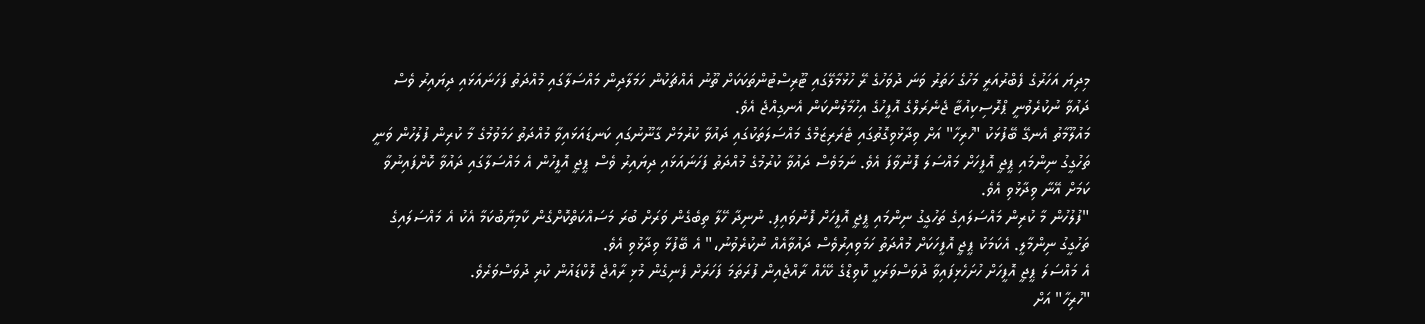މިދިޔަ އަހަރުގެ ފެބްރުއަރީ މަހުގެ ހަތަރު ވަނަ ދުވަހުގެ ރޭ ހުޅުމާލޭގައި ޓޫރިސްޓުންތަކަކަށް ތޫނު އެއްޗަކުން ހަމަލާދިން މައްސަލާގައި މުއްދަތު ފަހަނައަޅައި ދިޔައިރު ވެސް ދައުވާ ނުކުރެވުނީ ޕްރޮސިކިއުޓާ ޖެނެރަލްގެ އޮފީހުގެ އިހުމާލުންކަން އެނގިއްޖެ އެވެ.
މައުލޫމާތު އެނގޭ ބޭފުޅަކު "ހުރިހާ" އަށް ވިދާޅުވިގޮތުގައި ޓެރަރިޒަމްގެ މައްސަލަތަކުގައި ދައުވާ ކުރުމަށް ގާނޫނުގައި ކަނޑައަޅައިވާ މުއްދަތު ހަމަވުމުގެ މާ ކުރިން ފުލުހުން ވަނީ ތަހުގީގު ނިންމައި ޕީޖީ އޮފީހަށް މައްސަލަ ފޮނުވާފަ އެވެ. ނަމަވެސް ދައުވާ ކުރުމުގެ މުއްދަތު ފަހަނައަޅައި ދިޔައިރު ވެސް ޕީޖީ އޮފީހުން އެ މައްސަލާގައި ދައުވާ ކޮށްފައިނުވާ ކަމަށް އޭނާ ވިދާޅުވި އެވެ.
"ފުލުހުން މާ ކުރިން މައްސަލައިގެ ތަހުގީގު ނިންމައި ޕީޖީ އޮފީހަށް ފޮނުވައިފި. ނުނިދާ ހޭލާ ތިބެގެން ވަރަށް ބުރަ މަސައްކަތްކޮށްގެން ކާމިޔާބުކަމާ އެކު އެ މައްސަލައިގެ ތަހުގީގު ނިންމާލީ. އެކަމަކު ޕީޖީ އޮފީހަކަށް މުއްދަތު ހަމަވިއިރުވެސް ދައުވާއެއް ނުކުރެވުނު،" އެ ބޭފުޅާ ވިދާޅުވި އެވެ.
އެ މައްސަލަ ޕީޖީ އޮފީހަށް ހުށަހެޅިފައިވާ ދުވަސްވަރަކީ ކޮވިޑްގެ ކޭހެއް ރާއްޖެއިން ފުރަތަމަ ފަހަރަށް ފެނިގެން މުޅި ރާއްޖެ ލޮކްޑައުން ކުރި ދުވަސްވަރެވެ.
"ހުރިހާ" އަށް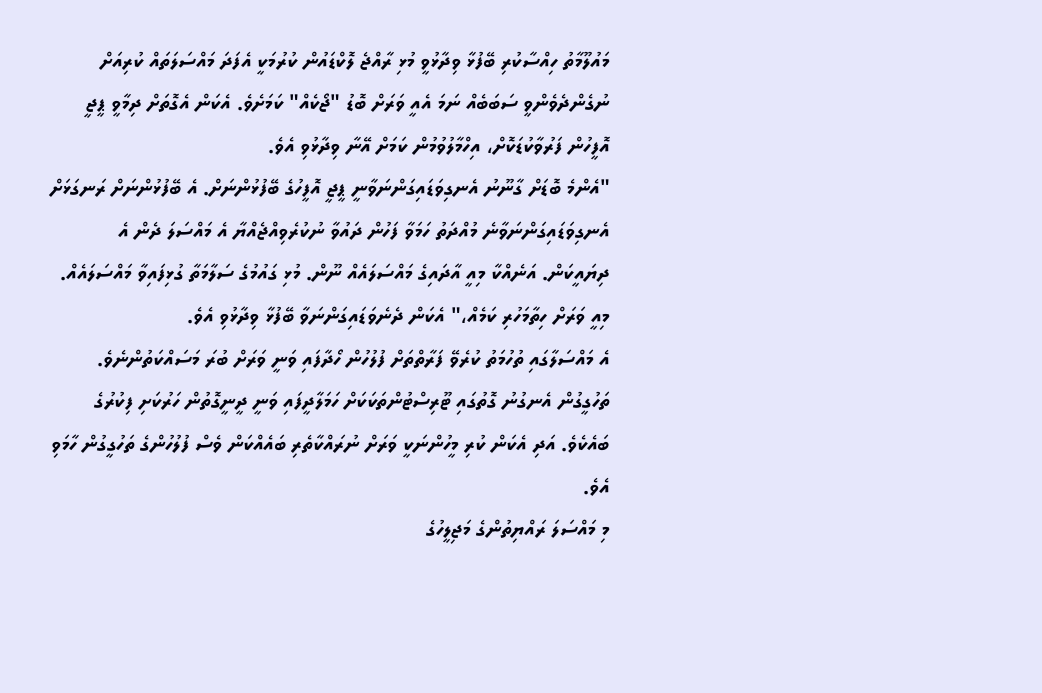މައުލޫމާތު ހިއްސާކުރި ބޭފުޅާ ވިދާޅުވީ މުޅި ރާއްޖެ ލޮކްޑައުން ކުރުމަކީ އެފަދަ މައްސަލަތައް ކުރިއަށް ނުގެންދެވެންވީ ސަބަބެއް ނަމަ އެއީ ވަރަށް ބޮޑު "ޖޯކެއް" ކަމަށެވެ. އެކަން އެގޮތަށް ދިމާވީ ޕީޖީ އޮފީހުން ފަރުވާކުޑަކޮށް، އިހްމާލުވުމުން ކަމަށް އޭނާ ވިދާޅުވި އެވެ.
"އެންމެ ބޮޑަށް ގާނޫނު އެނގިވަޑައިގަންނަވާނީ ޕީޖީ އޮފީހުގެ ބޭފުޅުންނަށް. އެ ބޭފުޅުންނަށް ރަނގަޅަށް އެނގިވަޑައިގަންނަވާނެ މުއްދަތު ހަމަވާ ފަހުން ދައުވާ ނުކުރެވިއްޖެއްޔާ އެ މައްސަލަ ދެން އެ ދިޔައީކަން. އަނެއްކާ މިއީ އާދައިގެ މައްސަލައެއް ނޫން. މުޅި ގައުމުގެ ސަލާމަތާ ގުޅިފައިވާ މައްސަލައެއް. މިއީ ވަރަށް ހިތާމަހުރި ކަމެއް،" އެކަން ދެނެވަޑައިގަންނަވާ ބޭފުޅާ ވިދާޅުވި އެވެ.
އެ މައްސަލާގައި ތުހުމަތު ކުރެވޭ ފަރާތްތަށް ފުލުހުން ހޯދާފައި ވަނީ ވަރަށް ބުރަ މަސައްކަތުންނެވެ.
ތަހުގީގުން އެނގުނު ގޮތުގައި ޓޫރިސްޓުންތަކަކަށް ހަމަލާދީފައި ވަނީ ދީނީގޮތުން ހަރުކަށި ފިކުރުގެ ބައެކެވެ. އަދި އެކަން ކުރި މީހުންނަކީ ވަރަށް ނުރައްކާތެރި ބައެއްކަން ވެސް ފުލުހުންގެ ތަހުގީގުން ހާމަވި އެވެ.
މި މައްސަލަ ރައްޔިތުންގެ މަޖިލީހުގެ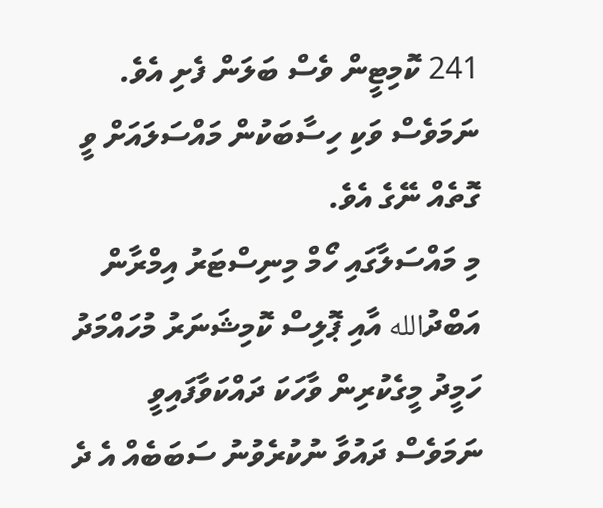241 ކޮމިޓީން ވެސް ބަލަން ފެށި އެވެ. ނަމަވެސް ވަކި ހިސާބަކުން މައްސަލައަށް ވީ ގޮތެއް ނޭގެ އެވެ.
މި މައްސަލާގައި ހޯމް މިނިސްޓަރު އިމްރާން އަބްދުالله އާއި ޕޮލިސް ކޮމިޝަނަރު މުހައްމަދު ހަމީދު މީގެކުރިން ވާހަކަ ދައްކަވާފައިވީ ނަމަވެސް ދައުވާ ނުކުރެވުނު ސަބަބެއް އެ ދެ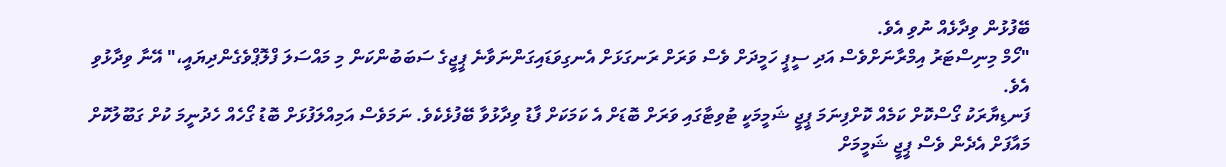ބޭފުޅުން ވިދާޅެއް ނުވި އެވެ.
"ހޯމް މިނިސްޓަރު އިމްރާނަށްވެސް އަދި ސީޕީ ހަމީދަށް ވެސް ވަރަށް ރަނގަޅަށް އެނގިވަޑައިގަންނަވާނެ ޕީޖީގެ ސަބަބުންކަން މި މައްސަލަ ފްލޮޕްވެގެންދިޔައީ،" އޭނާ ވިދާޅުވި އެވެ.
ފަނޑިޔާރަކު ގޯސްކޮށް ކަމެއް ކޮށްފިނަމަ ޕީޖީ ޝަމީމަކީ ޓުވިޓާގައި ވަރަށް ބޮޑަށް އެ ކަމަކަށް ފާޑު ވިދާޅުވާ ބޭފުޅެކެވެ. ނަމަވެސް އަމިއްލަފުޅަށް ބޮޑު ގޯހެއް ހެދުނީމަ ކުށް ގަބޫލުކޮށް މައާފަށް އެދެން ވެސް ޕީޖީ ޝަމީމަށް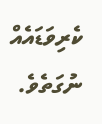ކެރިވަޑައެއް ނުގަތެވެ.